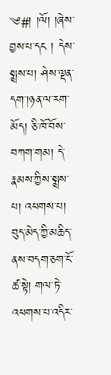༄#། །ལོ། །ཞེས་བྱས་པ་དང ། དེས་སྨྲས་པ། ཤེས་ལྡན་དག་།ཉན་ལ་རག་མོད། ཅི་ཁོ་བོས་བཀག་གམ། དེ་རྣམས་ཀྱིས་སྨྲས་པ། འཕགས་པ། བུད་མེད་ཀྱི་མཆིད་ནས་བདག་ཅག་ངོ་ཚ་སྟེ། གལ་ཏེ་འཕགས་པ་འདིར་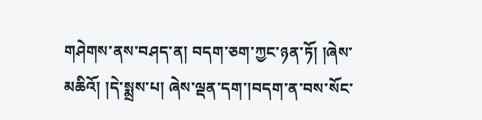གཤེགས་ནས་བཤད་ན། བདག་ཅག་ཀྱང་ཉན་ཏོ། །ཞེས་མཆིའོ། །དེ་སྨྲས་པ། ཞེས་ལྡན་དག་།བདག་ན་བས་སོང་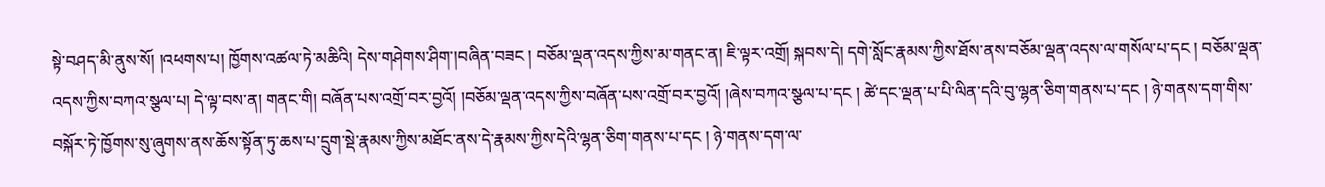སྟེ་བཤད་མི་ནུས་སོ། །འཕགས་པ། ཁྱོགས་འཚལ་ཏེ་མཆིའི། དེས་གཤེགས་ཤིག་།བཞིན་བཟང ། བཅོམ་ལྡན་འདས་ཀྱིས་མ་གནང་ན། ཇི་ལྟར་འགྲོ། སྐབས་དེ། དགེ་སློང་རྣམས་ཀྱིས་ཐོས་ནས་བཅོམ་ལྡན་འདས་ལ་གསོལ་པ་དང ། བཅོམ་ལྡན་འདས་ཀྱིས་བཀའ་སྩལ་པ། དེ་ལྟ་བས་ན། གནང་གི། བཞོན་པས་འགྲོ་བར་བྱའོ། །བཅོམ་ལྡན་འདས་ཀྱིས་བཞོན་པས་འགྲོ་བར་བྱའོ། །ཞེས་བཀའ་སྩལ་པ་དང ། ཚེ་དང་ལྡན་པ་པི་ལིན་དའི་བུ་ལྷན་ཅིག་གནས་པ་དང ། ཉེ་གནས་དག་གིས་བསྐོར་ཏེ་ཁྱོགས་སུ་ཞུགས་ནས་ཆོས་སྟོན་ཏུ་ཆས་པ་དྲུག་སྡེ་རྣམས་ཀྱིས་མཐོང་ནས་དེ་རྣམས་ཀྱིས་དེའི་ལྷན་ཅིག་གནས་པ་དང ། ཉེ་གནས་དག་ལ་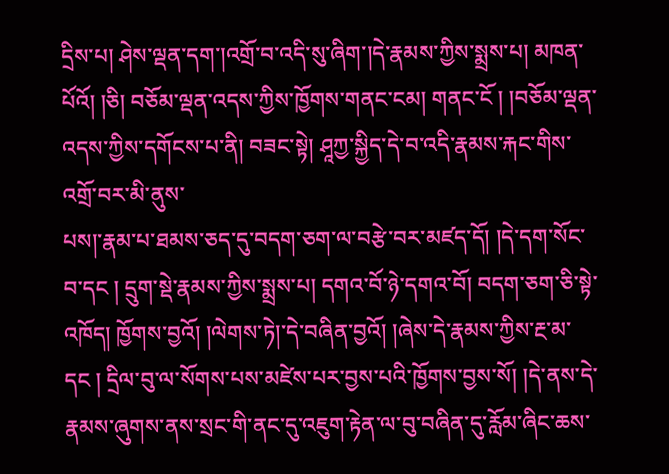དྲིས་པ། ཤེས་ལྡན་དག་།འགྲོ་བ་འདི་སུ་ཞིག་།དེ་རྣམས་ཀྱིས་སྨྲས་པ། མཁན་པོའོ། །ཅི། བཅོམ་ལྡན་འདས་ཀྱིས་ཁྱོགས་གནང་ངམ། གནང་ངོ ། །བཅོམ་ལྡན་འདས་ཀྱིས་དགོངས་པ་ནི། བཟང་སྟེ། ཤཱཀྱ་སྐྱིད་དེ་བ་འདི་རྣམས་རྐང་གིས་འགྲོ་བར་མི་ནུས་
པས།་རྣམ་པ་ཐམས་ཅད་དུ་བདག་ཅག་ལ་བརྩེ་བར་མཛད་དོ། །དེ་དག་སོང་བ་དང ། དྲུག་སྡེ་རྣམས་ཀྱིས་སྨྲས་པ། དགའ་བོ་ཉེ་དགའ་བོ། བདག་ཅག་ཅི་སྟེ་འཁོད། ཁྱོགས་བྱའོ། །ལེགས་ཏེ།་དེ་བཞིན་བྱའོ། །ཞེས་དེ་རྣམས་ཀྱིས་རྔ་མ་དང ། དྲིལ་བུ་ལ་སོགས་པས་མཛེས་པར་བྱས་པའི་ཁྱོགས་བྱས་སོ། །དེ་ནས་དེ་རྣམས་ཞུགས་ནས་སྲང་གི་ནང་དུ་འཇུག་རྟེན་ལ་བུ་བཞིན་དུ་རློམ་ཞིང་ཆས་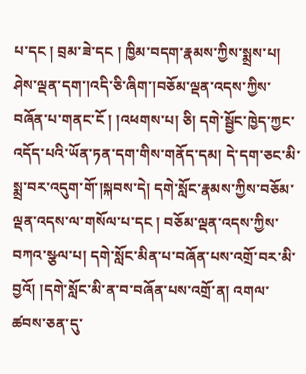པ་དང ། བྲམ་ཟེ་དང ། ཁྱིམ་བདག་རྣམས་ཀྱིས་སྨྲས་པ། ཤེས་ལྡན་དག་།འདི་ཅི་ཞིག་།བཅོམ་ལྡན་འདས་ཀྱིས་བཞོན་པ་གནང་ངོ ། །འཕགས་པ། ཅི། དགེ་སྦྱོང་ཁྱེད་ཀྱང་འདོད་པའི་ཡོན་ཏན་དག་གིས་གནོད་དམ། དེ་དག་ཅང་མི་སྨྲ་བར་འདུག་གོ་།སྐབས་དེ། དགེ་སློང་རྣམས་ཀྱིས་བཅོམ་ལྡན་འདས་ལ་གསོལ་པ་དང ། བཅོམ་ལྡན་འདས་ཀྱིས་བཀའ་སྩལ་པ། དགེ་སློང་མིན་པ་བཞོན་པས་འགྲོ་བར་མི་བྱའོ། །དགེ་སློང་མི་ན་བ་བཞོན་པས་འགྲོ་ན། འགལ་ཚབས་ཅན་དུ་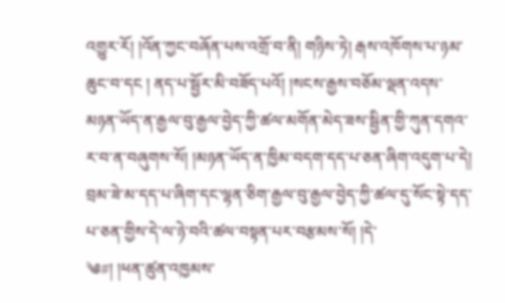འགྱུར་རོ། །འོན་ཀྱང་བཞོན་པས་འགྲོ་བ་ནི། གཉིས་ཏེ། རྒས་འཁོགས་པ་ཉམ་ཆུང་བ་དང ། ནད་པ་སྦྱོར་མི་བཟོད་པའོ། །སངས་རྒྱས་བཅོམ་ལྡན་འདས་མཉན་ཡོད་ན་རྒྱལ་བུ་རྒྱལ་བྱེད་ཀྱི་ཚལ་མགོན་མེད་ཟས་སྦྱིན་གྱི་ཀུན་དགའ་ར་བ་ན་བཞུགས་སོ། །མཉན་ཡོད་ན་ཁྱིམ་བདག་དད་པ་ཅན་ཞིག་འདུག་པ་དེ། བྲམ་ཟེ་མ་དད་པ་ཞིག་དང་ལྷན་ཅིག་རྒྱལ་བུ་རྒྱལ་བྱེད་ཀྱི་ཚལ་དུ་སོང་སྟེ་དད་པ་ཅན་གྱིས་དེ་ལ་ཉེ་བའི་ཚལ་བསྟན་པར་བརྩམས་སོ། །དེ་
༄#། །ཕན་ཚུན་འཁྱམས་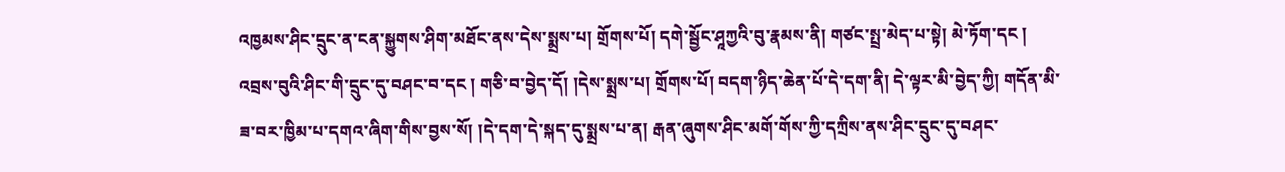འཁྱམས་ཤིང་དྲུང་ན་ངན་སྐྱུགས་ཤིག་མཐོང་ནས་དེས་སྨྲས་པ། གྲོགས་པོ། དགེ་སྦྱོང་ཤཱཀྱའི་བུ་རྣམས་ནི། གཙང་སྤྲ་མེད་པ་སྟེ། མེ་ཏོག་དང ། འབྲས་བུའི་ཤིང་གི་དྲུང་དུ་བཤང་བ་དང ། གཅི་བ་བྱེད་དོ། །དེས་སྨྲས་པ། གྲོགས་པོ། བདག་ཉིད་ཆེན་པོ་དེ་དག་ནི། དེ་ལྟར་མི་བྱེད་ཀྱི། གདོན་མི་ཟ་བར་ཁྱིམ་པ་དགའ་ཞིག་གིས་བྱས་སོ། །དེ་དག་དེ་སྐད་དུ་སྨྲས་པ་ན། རྒན་ཞུགས་ཤིང་མགོ་གོས་ཀྱི་དཀྲིས་ནས་ཤིང་དྲུང་དུ་བཤང་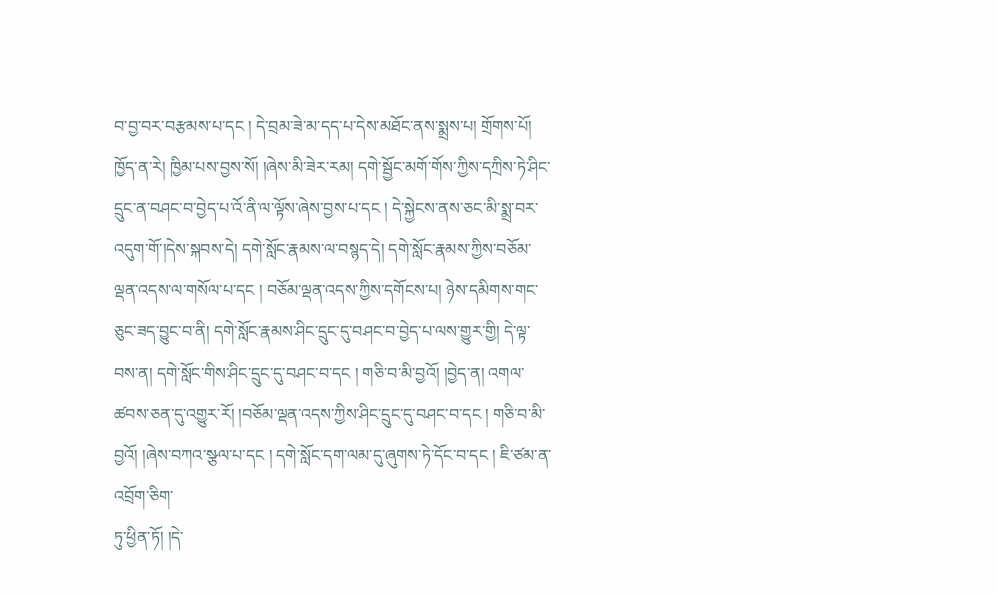བ་བྱ་བར་བརྩམས་པ་དང ། དེ་བྲམ་ཟེ་མ་དད་པ་དེས་མཐོང་ནས་སྨྲས་པ། གྲོགས་པོ། ཁྱོད་ན་རེ། ཁྱིམ་པས་བྱས་སོ། །ཞེས་མི་ཟེར་རམ། དགེ་སྦྱོང་མགོ་གོས་ཀྱིས་དཀྲིས་ཏེ་ཤིང་དྲུང་ན་བཤང་བ་བྱེད་པ་འོ་ནི་ལ་ལྟོས་ཞེས་བྱས་པ་དང ། དེ་སྐྱེངས་ནས་ཅང་མི་སྨྲ་བར་འདུག་གོ་།དེས་སྐབས་དེ། དགེ་སློང་རྣམས་ལ་བསྙད་དེ། དགེ་སློང་རྣམས་ཀྱིས་བཅོམ་ལྡན་འདས་ལ་གསོལ་པ་དང ། བཅོམ་ལྡན་འདས་ཀྱིས་དགོངས་པ། ཉེས་དམིགས་གང་ཅུང་ཟད་བྱུང་བ་ནི། དགེ་སློང་རྣམས་ཤིང་དྲུང་དུ་བཤང་བ་བྱེད་པ་ལས་གྱུར་གྱི། དེ་ལྟ་བས་ན། དགེ་སློང་གིས་ཤིང་དྲུང་དུ་བཤང་བ་དང ། གཅི་བ་མི་བྱའོ། །བྱེད་ན། འགལ་ཚབས་ཅན་དུ་འགྱུར་རོ། །བཅོམ་ལྡན་འདས་ཀྱིས་ཤིང་དྲུང་དུ་བཤང་བ་དང ། གཅི་བ་མི་བྱའོ། །ཞེས་བཀའ་སྩལ་པ་དང ། དགེ་སློང་དག་ལམ་དུ་ཞུགས་ཏེ་དོང་བ་དང ། ཇི་ཙམ་ན་འབྲོག་ཅིག་
ཏུ་ཕྱིན་ཏོ། །དེ་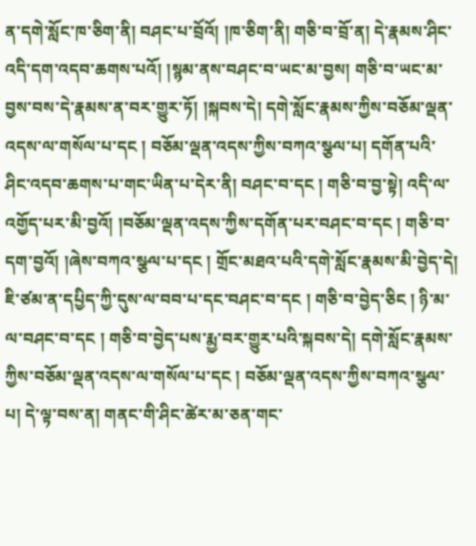ན་དགེ་སློང་ཁ་ཅིག་ནི། བཤང་པ་བྲོའོ། །ཁ་ཅིག་ནི། གཅི་བ་བྲོ་ན། དེ་རྣམས་ཤིང་འདི་དག་འདབ་ཆགས་པའོ། །སྙམ་ནས་བཤང་བ་ཡང་མ་བྱས། གཅི་བ་ཡང་མ་བྱས་བས་དེ་རྣམས་ན་བར་གྱུར་ཏོ། །སྐབས་དེ། དགེ་སློང་རྣམས་ཀྱིས་བཅོམ་ལྡན་འདས་ལ་གསོལ་པ་དང ། བཅོམ་ལྡན་འདས་ཀྱིས་བཀའ་སྩལ་པ། དགོན་པའི་ཤིང་འདབ་ཆགས་པ་གང་ཡིན་པ་དེར་ནི། བཤང་བ་དང ། གཅི་བ་བྱ་སྟེ། འདི་ལ་འགྱོད་པར་མི་བྱའོ། །བཅོམ་ལྡན་འདས་ཀྱིས་དགོན་པར་བཤང་བ་དང ། གཅི་བ་དག་བྱའོ། །ཞེས་བཀའ་སྩལ་པ་དང ། གྲོང་མཐའ་པའི་དགེ་སློང་རྣམས་མི་བྱེད་དེ། ཇི་ཙམ་ན་དཔྱིད་ཀྱི་དུས་ལ་བབ་པ་དང་བཤང་བ་དང ། གཅི་བ་བྱེད་ཅིང ། ཉི་མ་ལ་བཤང་བ་དང ། གཅི་བ་བྱེད་པས་རྨྱ་བར་གྱུར་པའི་སྐབས་དེ། དགེ་སློང་རྣམས་ཀྱིས་བཅོམ་ལྡན་འདས་ལ་གསོལ་པ་དང ། བཅོམ་ལྡན་འདས་ཀྱིས་བཀའ་སྩལ་པ། དེ་ལྟ་བས་ན། གནང་གི་ཤིང་ཚེར་མ་ཅན་གང་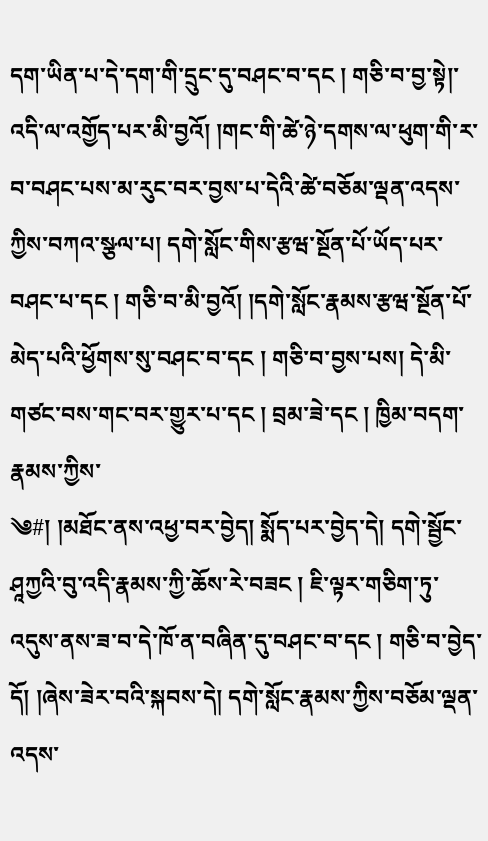དག་ཡིན་པ་དེ་དག་གི་དྲུང་དུ་བཤང་བ་དང ། གཅི་བ་བྱ་སྟེ།་འདི་ལ་འགྱོད་པར་མི་བྱའོ། །གང་གི་ཚེ་ཉེ་དགས་ལ་ཕུག་གི་ར་བ་བཤང་པས་མ་རུང་བར་བྱས་པ་དེའི་ཚེ་བཅོམ་ལྡན་འདས་ཀྱིས་བཀའ་སྩལ་པ། དགེ་སློང་གིས་རྩཝ་སྔོན་པོ་ཡོད་པར་བཤང་པ་དང ། གཅི་བ་མི་བྱའོ། །དགེ་སློང་རྣམས་རྩཝ་སྔོན་པོ་མེད་པའི་ཕྱོགས་སུ་བཤང་བ་དང ། གཅི་བ་བྱས་པས། དེ་མི་གཙང་བས་གང་བར་གྱུར་པ་དང ། བྲམ་ཟེ་དང ། ཁྱིམ་བདག་རྣམས་ཀྱིས་
༄#། །མཐོང་ནས་འཕྱ་བར་བྱེད། སྨོད་པར་བྱེད་དེ། དགེ་སྦྱོང་ཤཱཀྱའི་བུ་འདི་རྣམས་ཀྱི་ཆོས་རེ་བཟང ། ཇི་ལྟར་གཅིག་ཏུ་འདུས་ནས་ཟ་བ་དེ་ཁོ་ན་བཞིན་དུ་བཤང་བ་དང ། གཅི་བ་བྱེད་དོ། །ཞེས་ཟེར་བའི་སྐབས་དེ། དགེ་སློང་རྣམས་ཀྱིས་བཅོམ་ལྡན་འདས་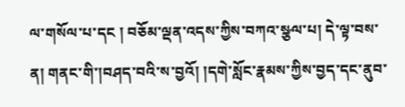ལ་གསོལ་པ་དང ། བཅོམ་ལྡན་འདས་ཀྱིས་བཀའ་སྩལ་པ། དེ་ལྟ་བས་ན། གནང་གི་།བཤད་བའི་ས་བྱའོ། །དགེ་སློང་རྣམས་ཀྱིས་བྱད་དང་ནུབ་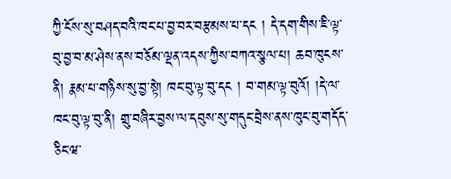ཀྱི་ངོས་སུ་བཤད་བའི་ཁང་པ་བྱ་བར་བརྩམས་པ་དང ། དེ་དག་གིས་ཇི་ལྟ་བུ་བྱ་བ་མ་ཤེས་ནས་བཅོམ་ལྡན་འདས་ཀྱིས་བཀའ་སྩལ་པ། ཆབ་ཁུངས་ནི། རྣམ་པ་གཉིས་སུ་བྱ་སྟེ། ཁང་བུ་ལྟ་བུ་དང ། བ་གམ་ལྟ་བུའོ། །དེ་ལ་ཁང་བུ་ལྟ་བུ་ནི། གྲུ་བཞིར་བྱས་ལ་དབུས་སུ་གདུང་བྲེས་ནས་ཁུང་བུ་གདོད་ཅིང་ཝ་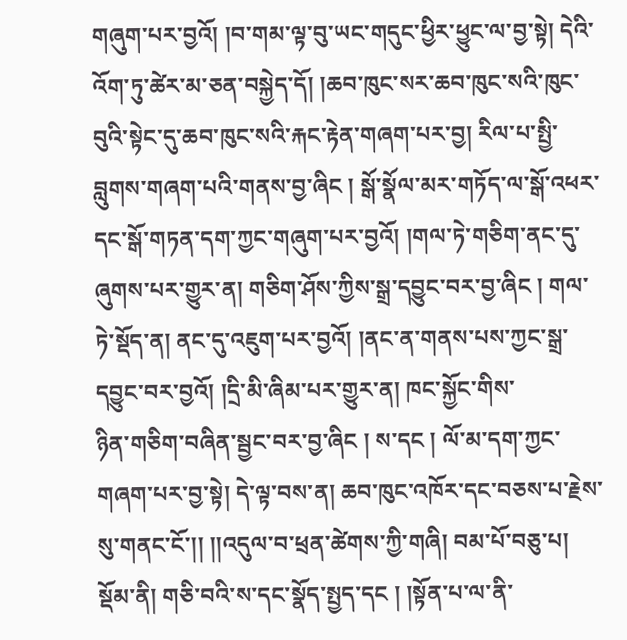གཞུག་པར་བྱའོ། །བ་གམ་ལྟ་བུ་ཡང་གདུང་ཕྱིར་ཕྱུང་ལ་བྱ་སྟེ། དེའི་འོག་ཏུ་ཚེར་མ་ཅན་བསྐྱེད་དོ། །ཆབ་ཁུང་སར་ཆབ་ཁུང་སའི་ཁུང་བུའི་སྟེང་དུ་ཆབ་ཁུང་སའི་རྐང་རྟེན་གཞག་པར་བྱ། རིལ་པ་སྤྱི་བླུགས་གཞག་པའི་གནས་བྱ་ཞིང ། སྒོ་སྣོལ་མར་གཏོད་ལ་སྒོ་འཕར་དང་སྒོ་གཏན་དག་ཀྱང་གཞུག་པར་བྱའོ། །གལ་ཏེ་གཅིག་ནང་དུ་ཞུགས་པར་གྱུར་ན། གཅིག་ཤོས་ཀྱིས་སྒྲ་དབྱུང་བར་བྱ་ཞིང ། གལ་ཏེ་སྡོད་ན། ནང་དུ་འཇུག་པར་བྱའོ། །ནང་ན་གནས་པས་ཀྱང་སྒྲ་དབྱུང་བར་བྱའོ། །དྲི་མི་ཞིམ་པར་གྱུར་ན། ཁང་སྐྱོང་གིས་
ཉིན་གཅིག་བཞིན་སྦྱང་བར་བྱ་ཞིང ། ས་དང ། ལོ་མ་དག་ཀྱང་གཞག་པར་བྱ་སྟེ། དེ་ལྟ་བས་ན། ཆབ་ཁུང་འཁོར་དང་བཅས་པ་རྗེས་སུ་གནང་ངོ་།། །།འདུལ་བ་ཕྲན་ཚེགས་ཀྱི་གཞི། བམ་པོ་བཅུ་པ། སྡོམ་ནི། གཅི་བའི་ས་དང་སྣོད་སྤྱད་དང ། །སྟོན་པ་ལ་ནི་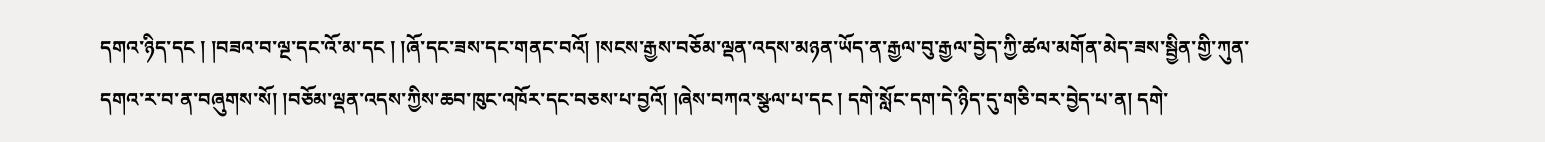དགའ་ཉིད་དང ། །བཟའ་བ་ལྔ་དང་འོ་མ་དང ། །ཞོ་དང་ཟས་དང་གནང་བའོ། །སངས་རྒྱས་བཅོམ་ལྡན་འདས་མཉན་ཡོད་ན་རྒྱལ་བུ་རྒྱལ་བྱེད་ཀྱི་ཚལ་མགོན་མེད་ཟས་སྦྱིན་གྱི་ཀུན་དགའ་ར་བ་ན་བཞུགས་སོ། །བཅོམ་ལྡན་འདས་ཀྱིས་ཆབ་ཁུང་འཁོར་དང་བཅས་པ་བྱའོ། །ཞེས་བཀའ་སྩལ་པ་དང ། དགེ་སློང་དག་དེ་ཉིད་དུ་གཅི་བར་བྱེད་པ་ན། དགེ་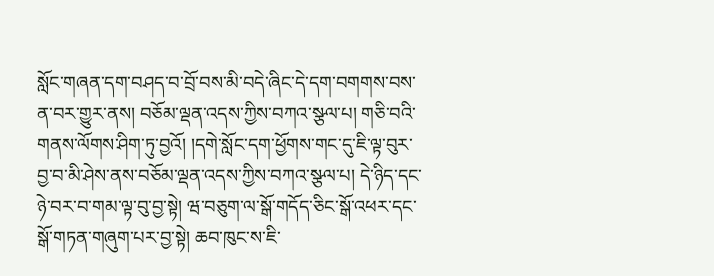སློང་གཞན་དག་བཤད་བ་བྲོ་བས་མི་བདེ་ཞིང་དེ་དག་བགགས་བས་ན་བར་གྱུར་ནས། བཅོམ་ལྡན་འདས་ཀྱིས་བཀའ་སྩལ་པ། གཅི་བའི་གནས་ལོགས་ཤིག་ཏུ་བྱའོ། །དགེ་སློང་དག་ཕྱོགས་གང་དུ་ཇི་ལྟ་བུར་བྱ་བ་མི་ཤེས་ནས་བཅོམ་ལྡན་འདས་ཀྱིས་བཀའ་སྩལ་པ། དེ་ཉིད་དང་ཉེ་བར་བ་གམ་ལྟ་བུ་བྱ་སྟེ། ཝ་བཅུག་ལ་སྒོ་གདོད་ཅིང་སྒོ་འཕར་དང་སྒོ་གཏན་གཞུག་པར་བྱ་སྟེ། ཆབ་ཁུང་ས་ཇི་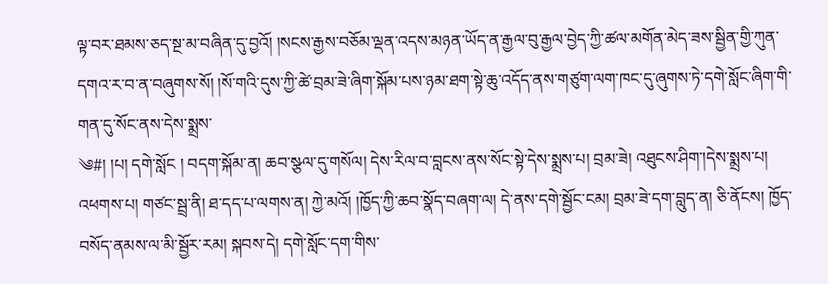ལྟ་བར་ཐམས་ཅད་སྔ་མ་བཞིན་དུ་བྱའོ། །སངས་རྒྱས་བཅོམ་ལྡན་འདས་མཉན་ཡོད་ན་རྒྱལ་བུ་རྒྱལ་བྱེད་ཀྱི་ཚལ་མགོན་མེད་ཟས་སྦྱིན་གྱི་ཀུན་དགའ་ར་བ་ན་བཞུགས་སོ། །སོ་གའི་དུས་ཀྱི་ཚེ་བྲམ་ཟེ་ཞིག་སྐོམ་པས་ཉམ་ཐག་སྟེ་ཆུ་འདོད་ནས་གཙུག་ལག་ཁང་དུ་ཞུགས་ཏེ་དགེ་སློང་ཞིག་གི་གན་དུ་སོང་ནས་དེས་སྨྲས་
༄#། །པ། དགེ་སློང ། བདག་སྐོམ་ན། ཆབ་སྩལ་དུ་གསོལ། དེས་རིལ་བ་བླངས་ནས་སོང་སྟེ་དེས་སྨྲས་པ། བྲམ་ཟེ། འཐུངས་ཤིག་།དེས་སྨྲས་པ། འཕགས་པ། གཙང་སྦྲ་ནི། ཐ་དད་པ་ལགས་ན། ཀྱེ་མའོ། །ཁྱོད་ཀྱི་ཆབ་སྣོད་བཞག་ལ། དེ་ནས་དགེ་སྦྱོང་ངམ། བྲམ་ཟེ་དག་བླུད་ན། ཅི་ནོངས། ཁྱོད་བསོད་ནམས་ལ་མི་སྦྱོར་རམ། སྐབས་དེ། དགེ་སློང་དག་གིས་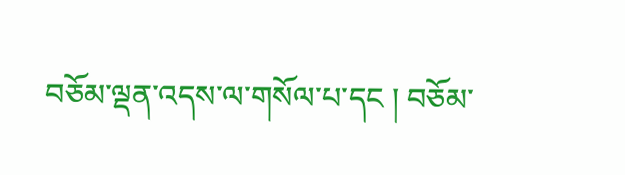བཅོམ་ལྡན་འདས་ལ་གསོལ་པ་དང ། བཅོམ་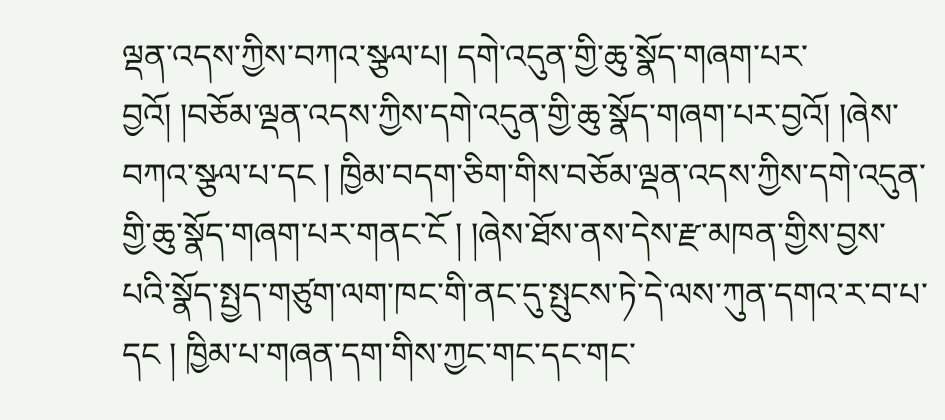ལྡན་འདས་ཀྱིས་བཀའ་སྩལ་པ། དགེ་འདུན་གྱི་ཆུ་སྣོད་གཞག་པར་བྱའོ། །བཅོམ་ལྡན་འདས་ཀྱིས་དགེ་འདུན་གྱི་ཆུ་སྣོད་གཞག་པར་བྱའོ། །ཞེས་བཀའ་སྩལ་པ་དང ། ཁྱིམ་བདག་ཅིག་གིས་བཅོམ་ལྡན་འདས་ཀྱིས་དགེ་འདུན་གྱི་ཆུ་སྣོད་གཞག་པར་གནང་ངོ ། །ཞེས་ཐོས་ནས་དེས་རྫ་མཁན་གྱིས་བྱས་པའི་སྣོད་སྤྱད་གཙུག་ལག་ཁང་གི་ནང་དུ་སྤུངས་ཏེ་དེ་ལས་ཀུན་དགའ་ར་བ་པ་དང ། ཁྱིམ་པ་གཞན་དག་གིས་ཀྱང་གང་དང་གང་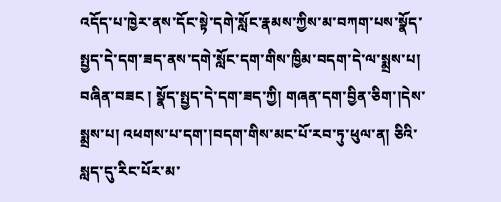འདོད་པ་ཁྱེར་ནས་དོང་སྟེ་དགེ་སློང་རྣམས་ཀྱིས་མ་བཀག་པས་སྣོད་སྤྱད་དེ་དག་ཟད་ནས་དགེ་སློང་དག་གིས་ཁྱིམ་བདག་དེ་ལ་སྨྲས་པ། བཞིན་བཟང ། སྣོད་སྤྱད་དེ་དག་ཟད་ཀྱི། གཞན་དག་བྱིན་ཅིག་།དེས་སྨྲས་པ། འཕགས་པ་དག་།བདག་གིས་མང་པོ་རབ་ཏུ་ཕུལ་ན། ཅིའི་སླད་དུ་རིང་པོར་མ་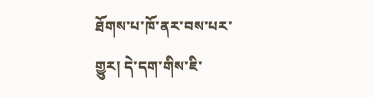ཐོགས་པ་ཁོ་ནར་བས་པར་གྱུར། དེ་དག་གིས་ཇི་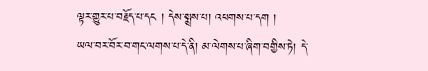ལྟར་གྱུར་པ་བརྗོད་པ་དང ། དེས་སྨྲས་པ། འཕགས་པ་དག །
ཡལ་བར་བོར་བ་གང་ལགས་པ་དེ་ནི། མ་ལེགས་པ་ཞིག་བགྱིས་ཏེ། དེ་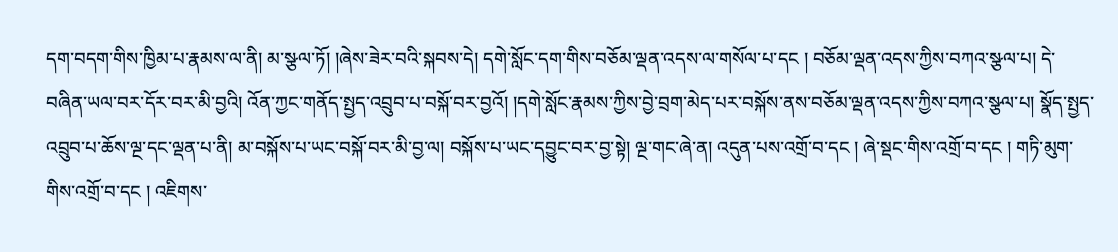དག་བདག་གིས་ཁྱིམ་པ་རྣམས་ལ་ནི། མ་སྩལ་ཏོ། །ཞེས་ཟེར་བའི་སྐབས་དེ། དགེ་སློང་དག་གིས་བཅོམ་ལྡན་འདས་ལ་གསོལ་པ་དང ། བཅོམ་ལྡན་འདས་ཀྱིས་བཀའ་སྩལ་པ། དེ་བཞིན་ཡལ་བར་དོར་བར་མི་བྱའི། འོན་ཀྱང་གནོད་སྤྱད་འབྲུབ་པ་བསྐོ་བར་བྱའོ། །དགེ་སློང་རྣམས་ཀྱིས་བྱེ་བྲག་མེད་པར་བསྐོས་ནས་བཅོམ་ལྡན་འདས་ཀྱིས་བཀའ་སྩལ་པ། སྣོད་སྤྱད་འབྲུབ་པ་ཆོས་ལྔ་དང་ལྡན་པ་ནི། མ་བསྐོས་པ་ཡང་བསྐོ་བར་མི་བྱ་ལ། བསྐོས་པ་ཡང་དབྱུང་བར་བྱ་སྟེ། ལྔ་གང་ཞེ་ན། འདུན་པས་འགྲོ་བ་དང ། ཞེ་སྡང་གིས་འགྲོ་བ་དང ། གཏི་མུག་གིས་འགྲོ་བ་དང ། འཇིགས་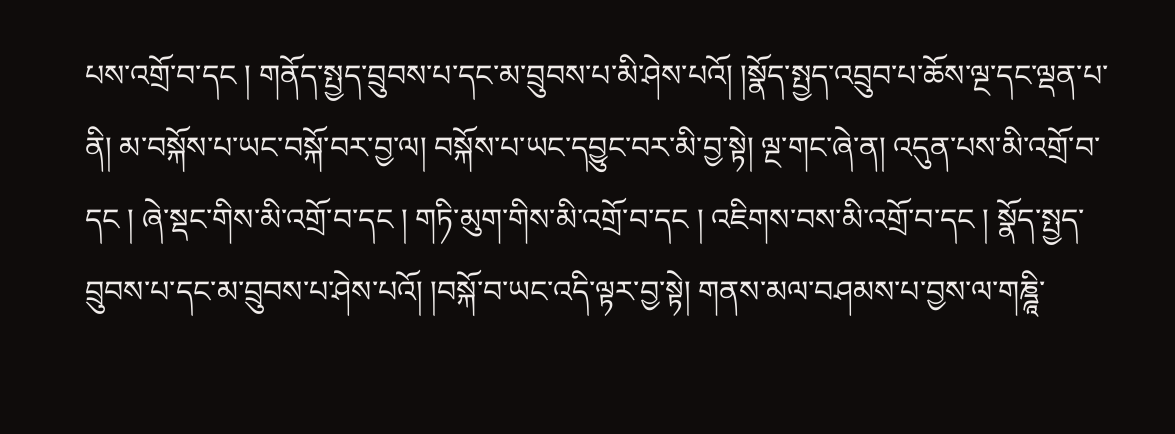པས་འགྲོ་བ་དང ། གནོད་སྤྱད་བྲུབས་པ་དང་མ་བྲུབས་པ་མི་ཤེས་པའོ། །སྣོད་སྤྱད་འབྲུབ་པ་ཆོས་ལྔ་དང་ལྡན་པ་ནི། མ་བསྐོས་པ་ཡང་བསྐོ་བར་བྱ་ལ། བསྐོས་པ་ཡང་དབྱུང་བར་མི་བྱ་སྟེ། ལྔ་གང་ཞེ་ན། འདུན་པས་མི་འགྲོ་བ་དང ། ཞེ་སྡང་གིས་མི་འགྲོ་བ་དང ། གཏི་མུག་གིས་མི་འགྲོ་བ་དང ། འཇིགས་བས་མི་འགྲོ་བ་དང ། སྣོད་སྤྱད་བྲུབས་པ་དང་མ་བྲུབས་པ་ཤེས་པའོ། །བསྐོ་བ་ཡང་འདི་ལྟར་བྱ་སྟེ། གནས་མལ་བཤམས་པ་བྱས་ལ་གཎྜཱི་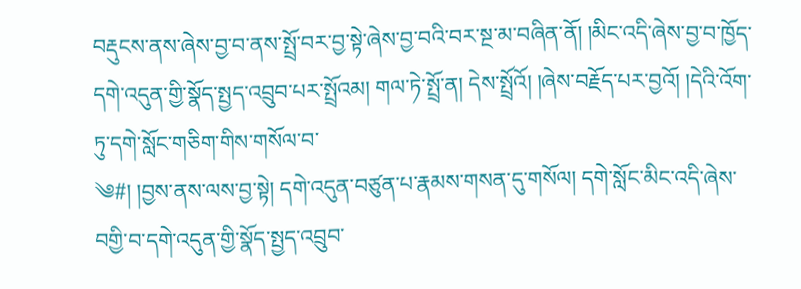བརྡུངས་ནས་ཞེས་བྱ་བ་ནས་སྤྲོ་བར་བྱ་སྟེ་ཞེས་བྱ་བའི་བར་སྔ་མ་བཞིན་ནོ། །མིང་འདི་ཞེས་བྱ་བ་ཁྱོད་དགེ་འདུན་གྱི་སྣོད་སྤྱད་འབྲུབ་པར་སྤྲོའམ། གལ་ཏེ་སྤྲོ་ན། དེས་སྤྲོའོ། །ཞེས་བརྗོད་པར་བྱའོ། །དེའི་འོག་ཏུ་དགེ་སློང་གཅིག་གིས་གསོལ་བ་
༄#། །བྱས་ནས་ལས་བྱ་སྟེ། དགེ་འདུན་བཙུན་པ་རྣམས་གསན་དུ་གསོལ། དགེ་སློང་མིང་འདི་ཞེས་བགྱི་བ་དགེ་འདུན་གྱི་སྣོད་སྤྱད་འབྲུབ་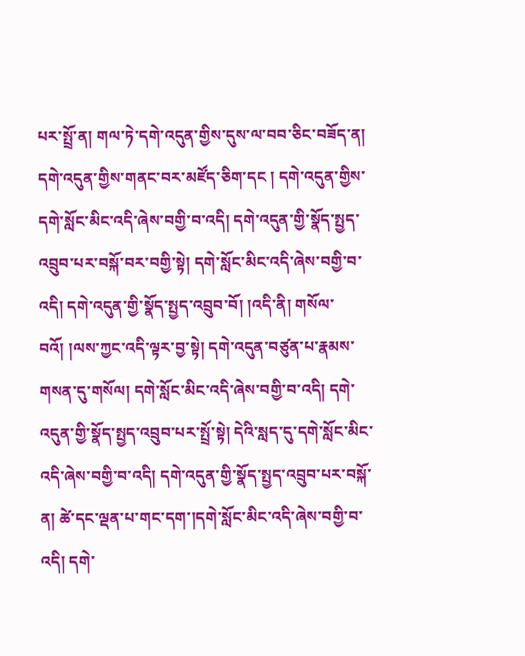པར་སྤྲོ་ན། གལ་ཏེ་དགེ་འདུན་གྱིས་དུས་ལ་བབ་ཅིང་བཟོད་ན། དགེ་འདུན་གྱིས་གནང་བར་མཛོད་ཅིག་དང ། དགེ་འདུན་གྱིས་དགེ་སློང་མིང་འདི་ཞེས་བགྱི་བ་འདི། དགེ་འདུན་གྱི་སྣོད་སྤྱད་འབྲུབ་པར་བསྐོ་བར་བགྱི་སྟེ། དགེ་སློང་མིང་འདི་ཞེས་བགྱི་བ་འདི། དགེ་འདུན་གྱི་སྣོད་སྤྱད་འབྲུབ་བོ། །འདི་ནི། གསོལ་བའོ། །ལས་ཀྱང་འདི་ལྟར་བྱ་སྟེ། དགེ་འདུན་བཙུན་པ་རྣམས་གསན་དུ་གསོལ། དགེ་སློང་མིང་འདི་ཞེས་བགྱི་བ་འདི། དགེ་འདུན་གྱི་སྣོད་སྤྱད་འབྲུབ་པར་སྤྲོ་སྟེ། དེའི་སླད་དུ་དགེ་སློང་མིང་འདི་ཞེས་བགྱི་བ་འདི། དགེ་འདུན་གྱི་སྣོད་སྤྱད་འབྲུབ་པར་བསྐོ་ན། ཚེ་དང་ལྡན་པ་གང་དག་།དགེ་སློང་མིང་འདི་ཞེས་བགྱི་བ་འདི། དགེ་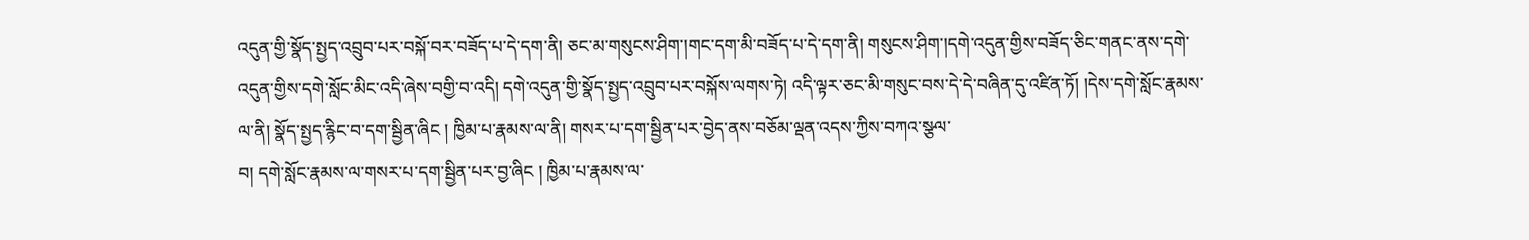འདུན་གྱི་སྣོད་སྤྱད་འབྲུབ་པར་བསྐོ་བར་བཟོད་པ་དེ་དག་ནི། ཅང་མ་གསུངས་ཤིག་།གང་དག་མི་བཟོད་པ་དེ་དག་ནི། གསུངས་ཤིག་།དགེ་འདུན་གྱིས་བཟོད་ཅིང་གནང་ནས་དགེ་འདུན་གྱིས་དགེ་སློང་མིང་འདི་ཞེས་བགྱི་བ་འདི། དགེ་འདུན་གྱི་སྣོད་སྤྱད་འབྲུབ་པར་བསྐོས་ལགས་ཏེ། འདི་ལྟར་ཅང་མི་གསུང་བས་དེ་དེ་བཞིན་དུ་འཛིན་ཏོ། །དེས་དགེ་སློང་རྣམས་ལ་ནི། སྣོད་སྤྱད་རྙིང་བ་དག་སྦྱིན་ཞིང ། ཁྱིམ་པ་རྣམས་ལ་ནི། གསར་པ་དག་སྦྱིན་པར་བྱེད་ནས་བཅོམ་ལྡན་འདས་ཀྱིས་བཀའ་སྩལ་
བ། དགེ་སློང་རྣམས་ལ་གསར་པ་དག་སྦྱིན་པར་བྱ་ཞིང ། ཁྱིམ་པ་རྣམས་ལ་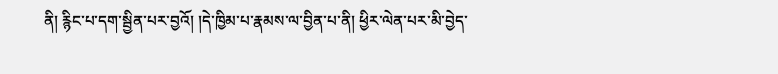ནི། རྙིང་པ་དག་སྦྱིན་པར་བྱའོ། །དེ་ཁྱིམ་པ་རྣམས་ལ་བྱིན་པ་ནི། ཕྱིར་ལེན་པར་མི་བྱེད་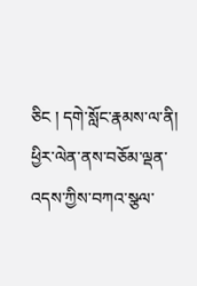ཅིང ། དགེ་སློང་རྣམས་ལ་ནི། ཕྱིར་ལེན་ནས་བཅོམ་ལྡན་འདས་ཀྱིས་བཀའ་སྩལ་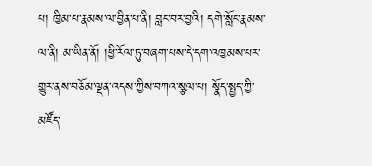པ། ཁྱིམ་པ་རྣམས་ལ་བྱིན་པ་ནི། བླང་བར་བྱའི། དགེ་སློང་རྣམས་ལ་ནི། མ་ཡིན་ནོ། །ཕྱི་རོལ་ཏུ་བཞག་པས་དེ་དག་འཁྱམས་པར་གྱུར་ནས་བཅོམ་ལྡན་འདས་ཀྱིས་བཀའ་སྩལ་པ། སྣོད་སྤྱད་ཀྱི་མཛོད་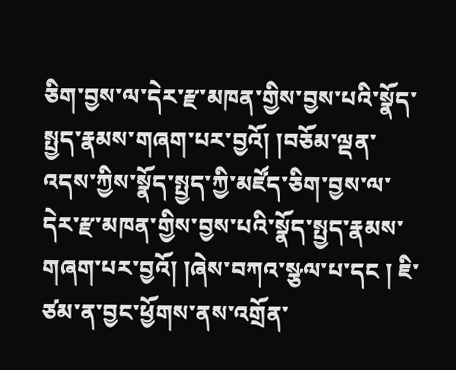ཅིག་བྱས་ལ་དེར་རྫ་མཁན་གྱིས་བྱས་པའི་སྣོད་སྤྱད་རྣམས་གཞག་པར་བྱའོ། །བཅོམ་ལྡན་འདས་ཀྱིས་སྣོད་སྤྱད་ཀྱི་མཛོད་ཅིག་བྱས་ལ་དེར་རྫ་མཁན་གྱིས་བྱས་པའི་སྣོད་སྤྱད་རྣམས་གཞག་པར་བྱའོ། །ཞེས་བཀའ་སྩལ་པ་དང ། ཇི་ཙམ་ན་བྱང་ཕྱོགས་ནས་འགྲོན་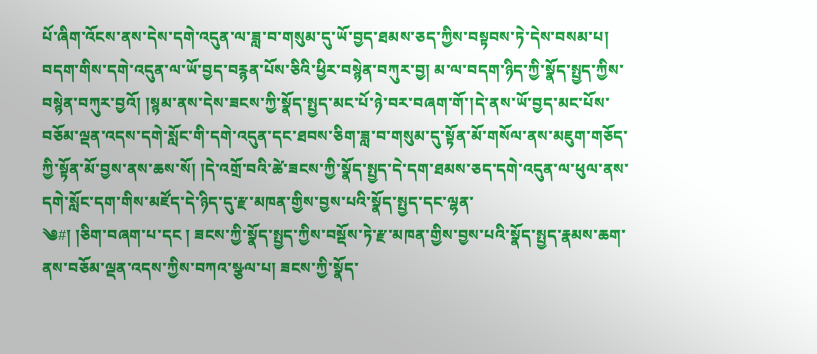པོ་ཞིག་འོངས་ནས་དེས་དགེ་འདུན་ལ་ཟླ་བ་གསུམ་དུ་ཡོ་བྱད་ཐམས་ཅད་ཀྱིས་བསྟབས་ཏེ་དེས་བསམ་པ། བདག་གིས་དགེ་འདུན་ལ་ཡོ་བྱད་བརྙན་པོས་ཅིའི་ཕྱིར་བསྙེན་བཀུར་བྱ། མ་ལ་བདག་ཉིད་ཀྱི་སྣོད་སྤྱད་ཀྱིས་བསྙེན་བཀུར་བྱའོ། །སྙམ་ནས་དེས་ཟངས་ཀྱི་སྣོད་སྤྱད་མང་པོ་ཉེ་བར་བཞག་གོ་།དེ་ནས་ཡོ་བྱད་མང་པོས་བཅོམ་ལྡན་འདས་དགེ་སློང་གི་དགེ་འདུན་དང་ཐབས་ཅིག་ཟླ་བ་གསུམ་དུ་སྟོན་མོ་གསོལ་ནས་མཇུག་གཅོད་ཀྱི་སྟོན་མོ་བྱས་ནས་ཆས་སོ། །དེ་འགྲོ་བའི་ཚེ་ཟངས་ཀྱི་སྣོད་སྤྱད་དེ་དག་ཐམས་ཅད་དགེ་འདུན་ལ་ཕུལ་ནས་དགེ་སློང་དག་གིས་མཛོད་དེ་ཉིད་དུ་རྫ་མཁན་གྱིས་བྱས་པའི་སྣོད་སྤྱད་དང་ལྷན་
༄#། །ཅིག་བཞག་པ་དང ། ཟངས་ཀྱི་སྣོད་སྤྱད་ཀྱིས་བསྡོས་ཏེ་རྫ་མཁན་གྱིས་བྱས་པའི་སྣོད་སྤྱད་རྣམས་ཆག་ནས་བཅོམ་ལྡན་འདས་ཀྱིས་བཀའ་སྩལ་པ། ཟངས་ཀྱི་སྣོད་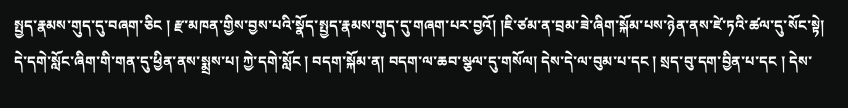སྤྱད་རྣམས་གུད་དུ་བཞག་ཅིང ། རྫ་མཁན་གྱིས་བྱས་པའི་སྣོད་སྤྱད་རྣམས་གུད་དུ་གཞག་པར་བྱའོ། །ཇི་ཙམ་ན་བྲམ་ཟེ་ཞིག་སྐོམ་པས་ཉེན་ནས་ཛེ་ཏའི་ཚལ་དུ་སོང་སྟེ། དེ་དགེ་སློང་ཞིག་གི་གན་དུ་ཕྱིན་ནས་སྨྲས་པ། ཀྱེ་དགེ་སློང ། བདག་སྐོམ་ན། བདག་ལ་ཆབ་སྩལ་དུ་གསོལ། དེས་དེ་ལ་བུམ་པ་དང ། སྲད་བུ་དག་བྱིན་པ་དང ། དེས་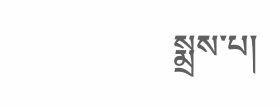སྨྲས་པ།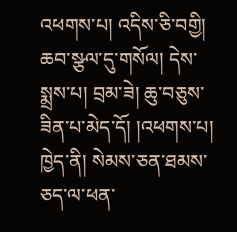འཕགས་པ། འདིས་ཅི་བགྱི། ཆབ་སྩལ་དུ་གསོལ། དེས་སྨྲས་པ། བྲམ་ཟེ། ཆུ་བཅུས་ཟིན་པ་མེད་དོ། །འཕགས་པ། ཁྱེད་ནི། སེམས་ཅན་ཐམས་ཅད་ལ་ཕན་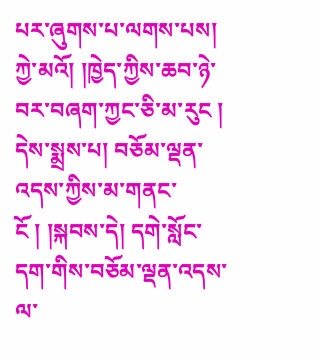པར་ཞུགས་པ་ལགས་པས། ཀྱེ་མའོ། །ཁྱེད་ཀྱིས་ཆབ་ཉེ་བར་བཞག་ཀྱང་ཅི་མ་རུང ། དེས་སྨྲས་པ། བཅོམ་ལྡན་འདས་ཀྱིས་མ་གནང་ངོ ། །སྐབས་དེ། དགེ་སློང་དག་གིས་བཅོམ་ལྡན་འདས་ལ་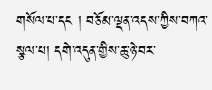གསོལ་པ་དང ། བཅོམ་ལྡན་འདས་ཀྱིས་བཀའ་སྩལ་པ། དགེ་འདུན་གྱིས་ཆུ་ཉེ་བར་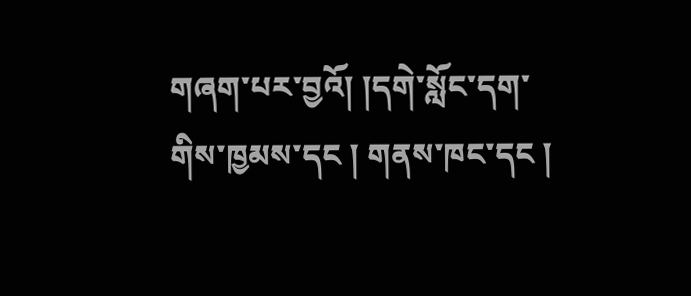གཞག་པར་བྱའོ། །དགེ་སློང་དག་གིས་ཁྱམས་དང ། གནས་ཁང་དང །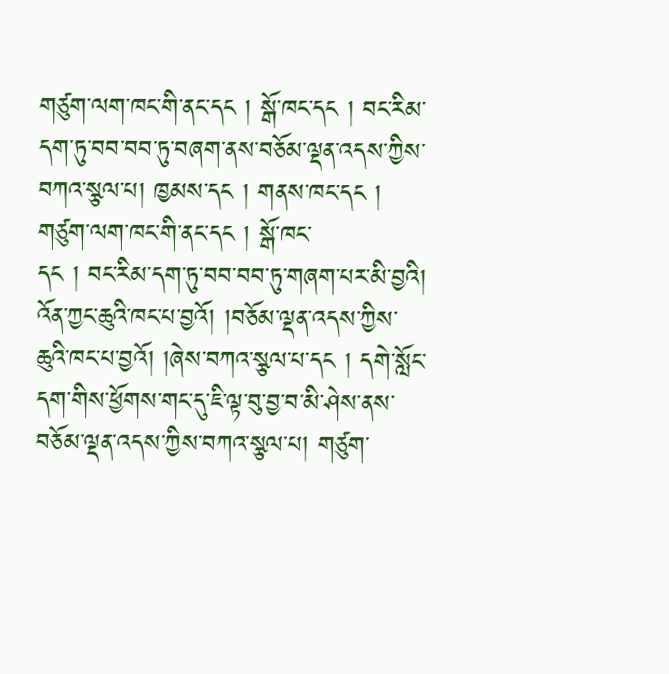གཙུག་ལག་ཁང་གི་ནང་དང ། སྒོ་ཁང་དང ། བང་རིམ་དག་ཏུ་བབ་བབ་ཏུ་བཞག་ནས་བཅོམ་ལྡན་འདས་ཀྱིས་བཀའ་སྩལ་པ། ཁྱམས་དང ། གནས་ཁང་དང ། གཙུག་ལག་ཁང་གི་ནང་དང ། སྒོ་ཁང་
དང ། བང་རིམ་དག་ཏུ་བབ་བབ་ཏུ་གཞག་པར་མི་བྱའི། འོན་ཀྱང་ཆུའི་ཁང་པ་བྱའོ། །བཅོམ་ལྡན་འདས་ཀྱིས་ཆུའི་ཁང་པ་བྱའོ། །ཞེས་བཀའ་སྩལ་པ་དང ། དགེ་སློང་དག་གིས་ཕྱོགས་གང་དུ་ཇི་ལྟ་བུ་བྱ་བ་མི་ཤེས་ནས་བཅོམ་ལྡན་འདས་ཀྱིས་བཀའ་སྩལ་པ། གཙུག་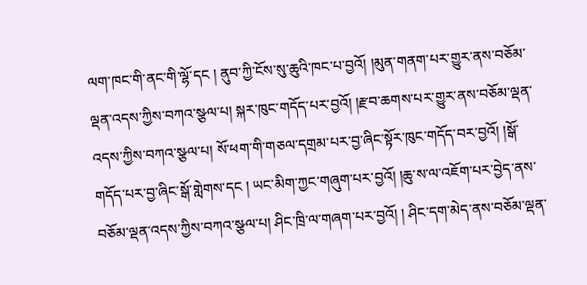ལག་ཁང་གི་ནང་གི་ལྷོ་དང ། ནུབ་ཀྱི་ངོས་སུ་ཆུའི་ཁང་པ་བྱའོ། །མུན་གནག་པར་གྱུར་ནས་བཅོམ་ལྡན་འདས་ཀྱིས་བཀའ་སྩལ་པ། སྐར་ཁུང་གདོད་པར་བྱའོ། །རྫབ་ཆགས་པར་གྱུར་ནས་བཅོམ་ལྡན་འདས་ཀྱིས་བཀའ་སྩལ་པ། སོ་ཕག་གི་གཅལ་དགྲམ་པར་བྱ་ཞིང་སྟོར་ཁུང་གདོད་བར་བྱའོ། །སྒོ་གདོད་པར་བྱ་ཞིང་སྒོ་གླེགས་དང ། ཡང་མིག་ཀྱང་གཞུག་པར་བྱའོ། །ཆུ་ས་ལ་འཇོག་པར་བྱེད་ནས་བཅོམ་ལྡན་འདས་ཀྱིས་བཀའ་སྩལ་པ། ཤིང་ཁྲི་ལ་གཞག་པར་བྱའོ། ། ཤིང་དག་མེད་ནས་བཅོམ་ལྡན་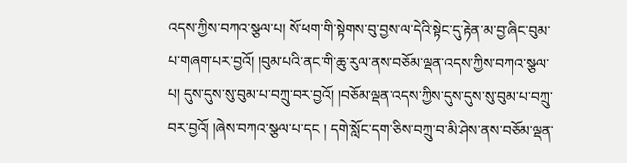འདས་ཀྱིས་བཀའ་སྩལ་པ། སོ་ཕག་གི་སྟེགས་བུ་བྱས་ལ་དེའི་སྟེང་དུ་རྟེན་མ་བྱ་ཞིང་བུམ་པ་གཞག་པར་བྱའོ། །བུམ་པའི་ནང་གི་ཆུ་རུལ་ནས་བཅོམ་ལྡན་འདས་ཀྱིས་བཀའ་སྩལ་པ། དུས་དུས་སུ་བུམ་པ་བཀྲུ་བར་བྱའོ། །བཅོམ་ལྡན་འདས་ཀྱིས་དུས་དུས་སུ་བུམ་པ་བཀྲུ་བར་བྱའོ། །ཞེས་བཀའ་སྩལ་པ་དང ། དགེ་སློང་དག་ཅིས་བཀྲུ་བ་མི་ཤེས་ནས་བཅོམ་ལྡན་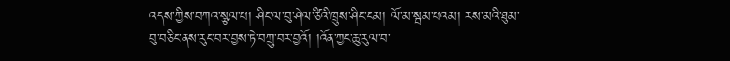འདས་ཀྱིས་བཀའ་སྩལ་པ། ཤིང་ལ་བུ་ཤེལ་ཙིའི་ཁྲུས་ཤིང་ངམ། ལོ་མ་སྦམ་པའམ། རས་མའི་ཐུམ་བུ་བཅིང་ནས་རུང་བར་བྱས་ཏེ་བཀྲུ་བར་བྱའོ། །འོན་ཀྱང་ཆུ་རུལ་བ་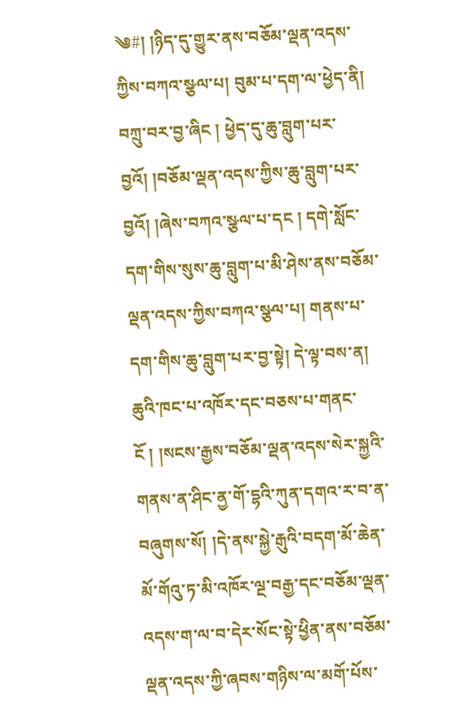༄#། །ཉིད་དུ་གྱུར་ནས་བཅོམ་ལྡན་འདས་ཀྱིས་བཀའ་སྩལ་པ། བུམ་པ་དག་ལ་ཕྱེད་ནི། བཀྲུ་བར་བྱ་ཞིང ། ཕྱེད་དུ་ཆུ་བླུག་པར་བྱའོ། །བཅོམ་ལྡན་འདས་ཀྱིས་ཆུ་བླུག་པར་བྱའོ། །ཞེས་བཀའ་སྩལ་པ་དང ། དགེ་སློང་དག་གིས་སུས་ཆུ་བླུག་པ་མི་ཤེས་ནས་བཅོམ་ལྡན་འདས་ཀྱིས་བཀའ་སྩལ་པ། གནས་པ་དག་གིས་ཆུ་བླུག་པར་བྱ་སྟེ། དེ་ལྟ་བས་ན། ཆུའི་ཁང་པ་འཁོར་དང་བཅས་པ་གནང་ངོ ། །སངས་རྒྱས་བཅོམ་ལྡན་འདས་སེར་སྐྱའི་གནས་ན་ཤིང་ནྱ་གོ་དྷའི་ཀུན་དགའ་ར་བ་ན་བཞུགས་སོ། །དེ་ནས་སྐྱེ་རྒུའི་བདག་མོ་ཆེན་མོ་གོའུ་ཏ་མི་འཁོར་ལྔ་བརྒྱ་དང་བཅོམ་ལྡན་འདས་ག་ལ་བ་དེར་སོང་སྟེ་ཕྱིན་ནས་བཅོམ་ལྡན་འདས་ཀྱི་ཞབས་གཉིས་ལ་མགོ་པོས་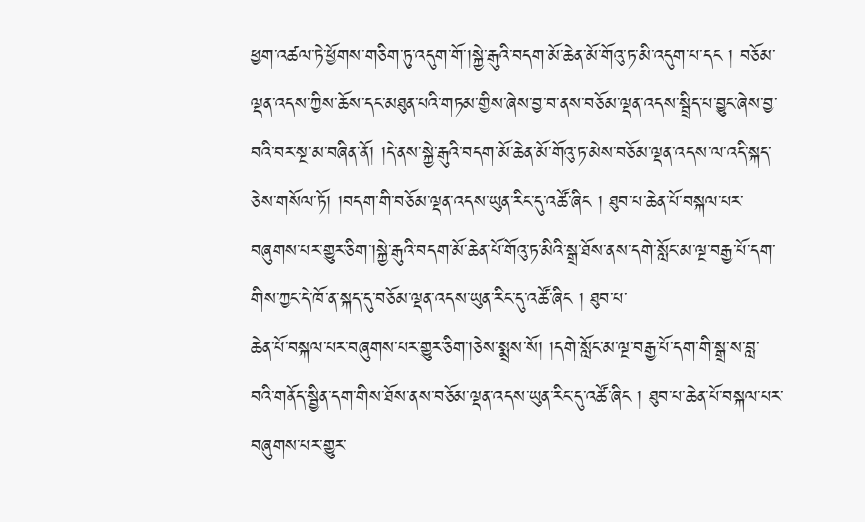ཕྱག་འཚལ་ཏེ་ཕྱོགས་གཅིག་ཏུ་འདུག་གོ་།སྐྱེ་རྒུའི་བདག་མོ་ཆེན་མོ་གོའུ་ཏ་མི་འདུག་པ་དང ། བཅོམ་ལྡན་འདས་ཀྱིས་ཆོས་དང་མཐུན་པའི་གཏམ་གྱིས་ཞེས་བྱ་བ་ནས་བཅོམ་ལྡན་འདས་སྦྲིད་པ་བྱུང་ཞེས་བྱ་བའི་བར་སྔ་མ་བཞིན་ནོ། །དེ་ནས་སྐྱེ་རྒུའི་བདག་མོ་ཆེན་མོ་གོའུ་ཏ་མེས་བཅོམ་ལྡན་འདས་ལ་འདི་སྐད་ཅེས་གསོལ་ཏོ། །བདག་གི་བཅོམ་ལྡན་འདས་ཡུན་རིང་དུ་འཚོ་ཞིང ། ཐུབ་པ་ཆེན་པོ་བསྐལ་པར་བཞུགས་པར་གྱུར་ཅིག་།སྐྱེ་རྒུའི་བདག་མོ་ཆེན་པོ་གོའུ་ཏ་མིའི་སྒྲ་ཐོས་ནས་དགེ་སློང་མ་ལྔ་བརྒྱ་པོ་དག་གིས་ཀྱང་དེ་ཁོ་ན་སྐད་དུ་བཅོམ་ལྡན་འདས་ཡུན་རིང་དུ་འཚོ་ཞིང ། ཐུབ་པ་
ཆེན་པོ་བསྐལ་པར་བཞུགས་པར་གྱུར་ཅིག་།ཅེས་སྨྲས་སོ། །དགེ་སློང་མ་ལྔ་བརྒྱ་པོ་དག་གི་སྒྲ་ས་བླ་བའི་གནོད་སྦྱིན་དག་གིས་ཐོས་ནས་བཅོམ་ལྡན་འདས་ཡུན་རིང་དུ་འཚོ་ཞིང ། ཐུབ་པ་ཆེན་པོ་བསྐལ་པར་བཞུགས་པར་གྱུར་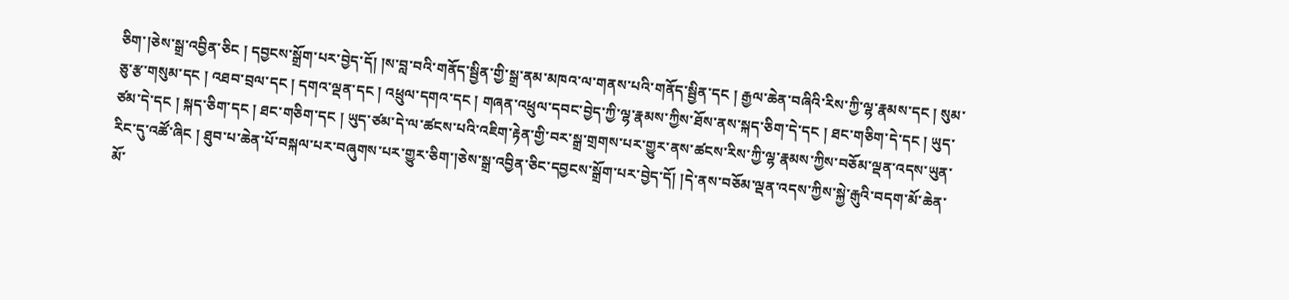ཅིག་།ཅེས་སྒྲ་འབྱིན་ཅིང ། དབྱངས་སྒྲོག་པར་བྱེད་དོ། །ས་བླ་བའི་གནོད་སྦྱིན་གྱི་སྒྲ་ནམ་མཁའ་ལ་གནས་པའི་གནོད་སྦྱིན་དང ། རྒྱལ་ཆེན་བཞིའི་རིས་ཀྱི་ལྷ་རྣམས་དང ། སུམ་ཅུ་རྩ་གསུམ་དང ། འཐབ་བྲལ་དང ། དགའ་ལྡན་དང ། འཕྲུལ་དགའ་དང ། གཞན་འཕྲུལ་དབང་བྱེད་ཀྱི་ལྷ་རྣམས་ཀྱིས་ཐོས་ནས་སྐད་ཅིག་དེ་དང ། ཐང་གཅིག་དེ་དང ། ཡུད་ཙམ་དེ་དང ། སྐད་ཅིག་དང ། ཐང་གཅིག་དང ། ཡུད་ཙམ་དེ་ལ་ཚངས་པའི་འཇིག་རྟེན་གྱི་བར་སྒྲ་གྲགས་པར་གྱུར་ནས་ཚངས་རིས་ཀྱི་ལྷ་རྣམས་ཀྱིས་བཅོམ་ལྡན་འདས་ཡུན་རིང་དུ་འཚོ་ཞིང ། ཐུབ་པ་ཆེན་པོ་བསྐལ་པར་བཞུགས་པར་གྱུར་ཅིག་།ཅེས་སྒྲ་འབྱིན་ཅིང་དབྱངས་སྒྲོག་པར་བྱེད་དོ། །དེ་ནས་བཅོམ་ལྡན་འདས་ཀྱིས་སྐྱེ་རྒུའི་བདག་མོ་ཆེན་མོ་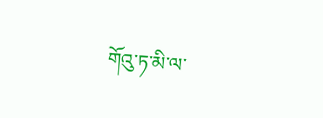གོའུ་ཏ་མི་ལ་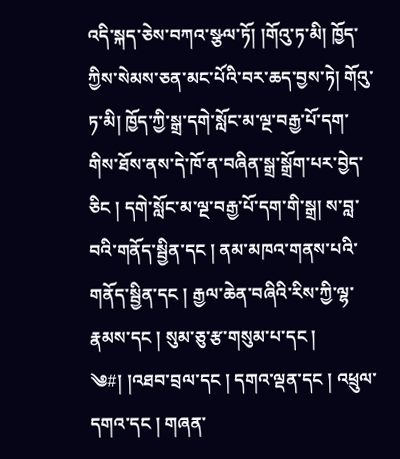འདི་སྐད་ཅེས་བཀའ་སྩལ་ཏོ། །གོའུ་ཏ་མི། ཁྱོད་ཀྱིས་སེམས་ཅན་མང་པོའི་བར་ཆད་བྱས་ཏེ། གོའུ་ཏ་མི། ཁྱོད་ཀྱི་སྒྲ་དགེ་སློང་མ་ལྔ་བརྒྱ་པོ་དག་གིས་ཐོས་ནས་དེ་ཁོ་ན་བཞིན་སྒྲ་སྒྲོག་པར་བྱེད་ཅིང ། དགེ་སློང་མ་ལྔ་བརྒྱ་པོ་དག་གི་སྒྲ། ས་བླ་བའི་གནོད་སྦྱིན་དང ། ནམ་མཁའ་གནས་པའི་གནོད་སྦྱིན་དང ། རྒྱལ་ཆེན་བཞིའི་རིས་ཀྱི་ལྷ་རྣམས་དང ། སུམ་ཅུ་རྩ་གསུམ་པ་དང །
༄#། །འཐབ་བྲལ་དང ། དགའ་ལྡན་དང ། འཕྲུལ་དགའ་དང ། གཞན་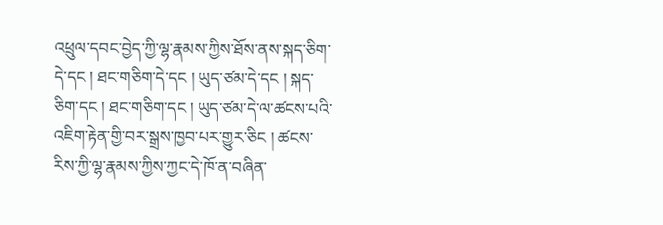འཕྲུལ་དབང་བྱེད་ཀྱི་ལྷ་རྣམས་ཀྱིས་ཐོས་ནས་སྐད་ཅིག་དེ་དང ། ཐང་གཅིག་དེ་དང ། ཡུད་ཙམ་དེ་དང ། སྐད་ཅིག་དང ། ཐང་གཅིག་དང ། ཡུད་ཙམ་དེ་ལ་ཚངས་པའི་འཇིག་རྟེན་གྱི་བར་སྒྲས་ཁྱབ་པར་གྱུར་ཅིང ། ཚངས་རིས་ཀྱི་ལྷ་རྣམས་ཀྱིས་ཀྱང་དེ་ཁོ་ན་བཞིན་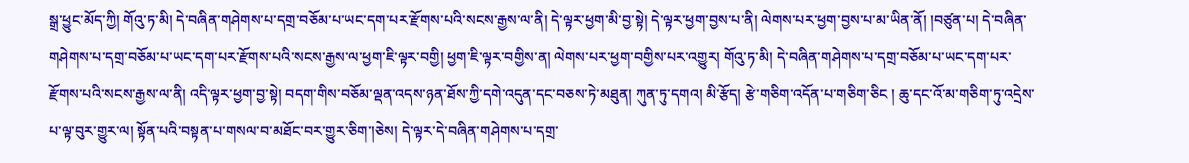སྒྲ་ཕྱུང་མོད་ཀྱི། གོའུ་ཏ་མི། དེ་བཞིན་གཤེགས་པ་དགྲ་བཅོམ་པ་ཡང་དག་པར་རྫོགས་པའི་སངས་རྒྱས་ལ་ནི། དེ་ལྟར་ཕྱག་མི་བྱ་སྟེ། དེ་ལྟར་ཕྱག་བྱས་པ་ནི། ལེགས་པར་ཕྱག་བྱས་པ་མ་ཡིན་ནོ། །བཙུན་པ། དེ་བཞིན་གཤེགས་པ་དགྲ་བཅོམ་པ་ཡང་དག་པར་རྫོགས་པའི་སངས་རྒྱས་ལ་ཕྱག་ཇི་ལྟར་བགྱི། ཕྱག་ཇི་ལྟར་བགྱིས་ན། ལེགས་པར་ཕྱག་བགྱིས་པར་འགྱུར། གོའུ་ཏ་མི། དེ་བཞིན་གཤེགས་པ་དགྲ་བཅོམ་པ་ཡང་དག་པར་རྫོགས་པའི་སངས་རྒྱས་ལ་ནི། འདི་ལྟར་ཕྱག་བྱ་སྟེ། བདག་གིས་བཅོམ་ལྡན་འདས་ཉན་ཐོས་ཀྱི་དགེ་འདུན་དང་བཅས་ཏེ་མཐུན། ཀུན་ཏུ་དགའ། མི་རྩོད། རྩེ་གཅིག་འདོན་པ་གཅིག་ཅིང ། ཆུ་དང་འོ་མ་གཅིག་ཏུ་འདྲེས་པ་ལྟ་བུར་གྱུར་ལ། སྟོན་པའི་བསྟན་པ་གསལ་བ་མཐོང་བར་གྱུར་ཅིག་།ཅེས། དེ་ལྟར་དེ་བཞིན་གཤེགས་པ་དགྲ་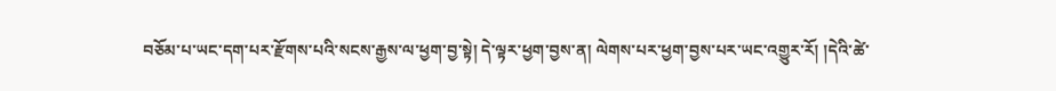བཅོམ་པ་ཡང་དག་པར་རྫོགས་པའི་སངས་རྒྱས་ལ་ཕྱག་བྱ་སྟེ། དེ་ལྟར་ཕྱག་བྱས་ན། ལེགས་པར་ཕྱག་བྱས་པར་ཡང་འགྱུར་རོ། །དེའི་ཚེ་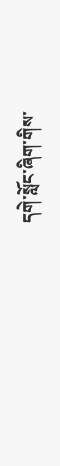དགེ་སློང་ཞིག་གིས་